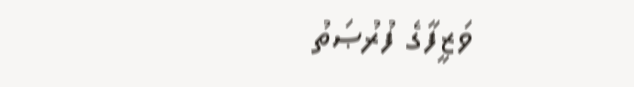ވަޒީފާގެ ފުރުޞަތު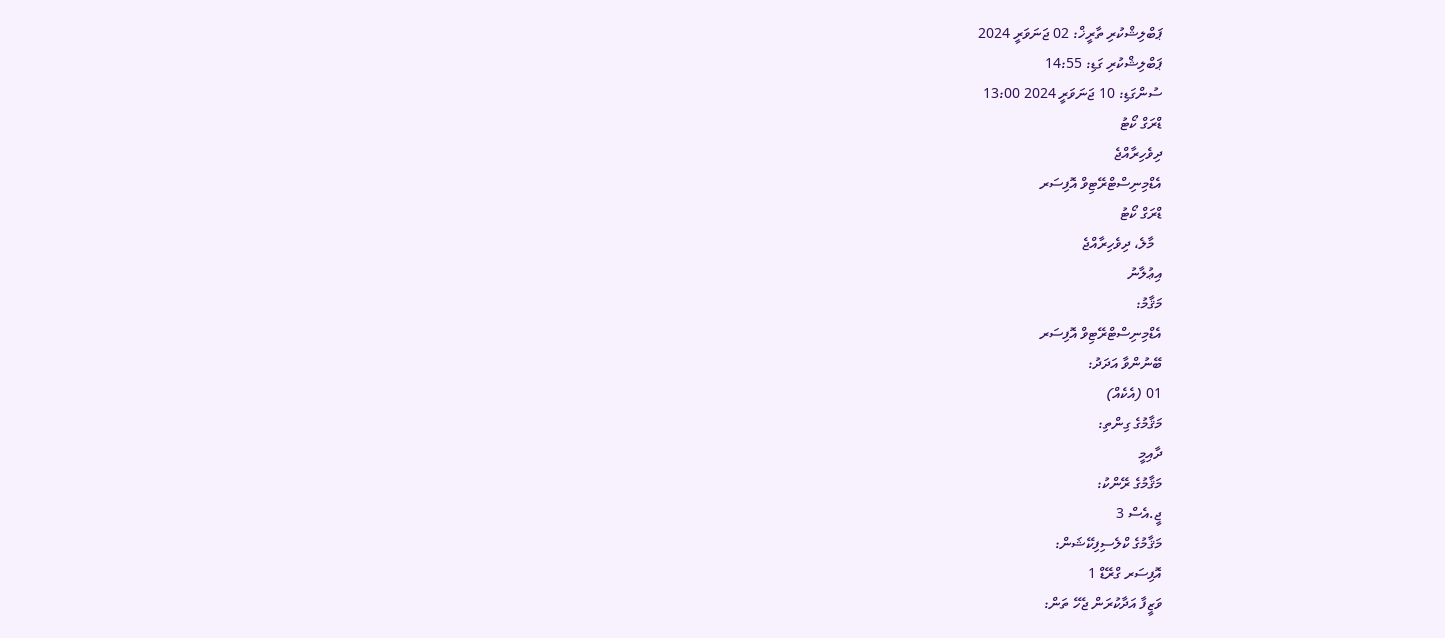ޕަބްލިޝްކުރި ތާރީޚް: 02 ޖަނަވަރީ 2024
ޕަބްލިޝްކުރި ގަޑި: 14:55
ސުންގަޑި: 10 ޖަނަވަރީ 2024 13:00
ޑްރަގް ކޯޓު
ދިވެހިރާއްޖެ
އެޑްމިނިސްޓްރޭޓިވް އޮފިސަރ
ޑްރަގް ކޯޓު
  މާލެ، ދިވެހިރާއްޖެ
އިޢުލާނު
މަޤާމު:
އެޑްމިނިސްޓްރޭޓިވް އޮފިސަރ
ބޭނުންވާ އަދަދު:
01 (އެކެއް)
މަޤާމުގެ ގިންތި:
ދާއިމީ
މަޤާމުގެ ރޭންކު:
ޖީ.އެސް 3
މަޤާމުގެ ކްލެސިފިކޭޝަން:
އޮފިސަރ ގްރޭޑް 1
ވަޒީފާ އަދާކުރަން ޖެހޭ ތަން: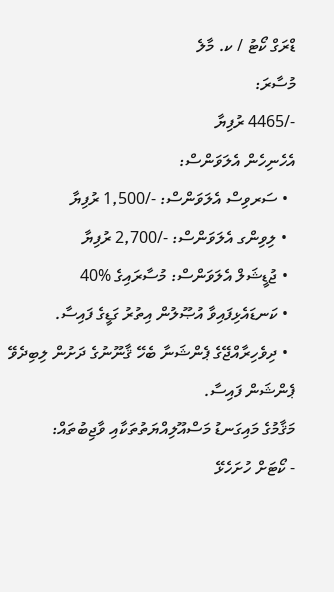ޑްރަގް ކޯޓު / ކ. މާލެ
މުސާރަ:
-/4465 ރުފިޔާ
އެހެނިހެން އެލަވަންސް:
  • ސަރވިސް އެލަވަންސް: -/1,500 ރުފިޔާ
  • ލިވިންގ އެލަވަންސް: -/2,700 ރުފިޔާ
  • ޖުޑީޝަލް އެލަވަންސް: މުސާރައިގެ %40
  • ކަނޑައެޅިފައިވާ އުޞޫލުން އިތުރު ގަޑީގެ ފައިސާ.
  • ދިވެހިރާއްޖޭގެ ޕެންޝަނާ ބެހޭ ޤާނޫނުގެ ދަށުން ލިބިދެވޭ ޕެންޝަން ފައިސާ.
މަޤާމުގެ މައިގަނޑު މަސްއޫލިއްޔަތުތަކާއި ވާޖިބުތައް:
- ކޯޓަށް ހުށަހެޅޭ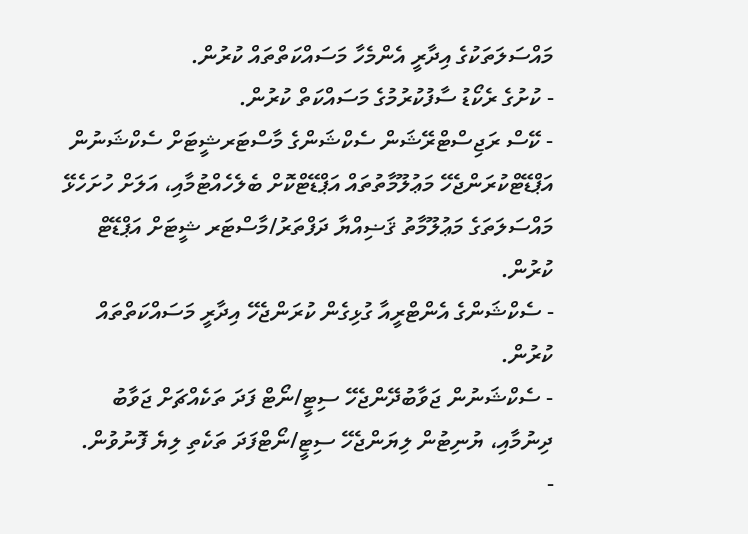މައްސަލަތަކުގެ އިދާރީ އެންމެހާ މަސައްކަތްތައް ކުރުން.
- ކުށުގެ ރެކޯޑު ސާފުކުރުމުގެ މަސައްކަތް ކުރުން.
- ކޭސް ރަޖިސްޓްރޭޝަން ސެކްޝަންގެ މާސްޓަރޝީޓަށް ސެކްޝަނުން އަޕްޑޭޓްކުރަންޖެހޭ މަޢުލޫމާތުތައް އަޕްޑޭޓްކޮށް ބެލެހެއްޓުމާއި، އަލަށް ހުށަހެޅޭ މައްސަލަތަގެ މަޢުލޫމާތު ޤަޟިއްޔާ ދަފްތަރު/މާސްޓަރ ޝީޓަށް އަޕްޑޭޓް ކުރުން.
- ސެކްޝަންގެ އެންޓްރީއާ ގުޅިގެން ކުރަންޖެހޭ އިދާރީ މަސައްކަތްތައް ކުރުން.
- ސެކްޝަނުން ޖަވާބުދޭންޖެހޭ ސިޓީ/ނޯޓް ފަދަ ތަކެއްޗަށް ޖަވާބު ދިނުމާއި، ޔުނިޓުން ލިޔަންޖެހޭ ސިޓީ/ނޯޓްފަދަ ތަކެތި ލިޔެ ފޮނުވުން.
-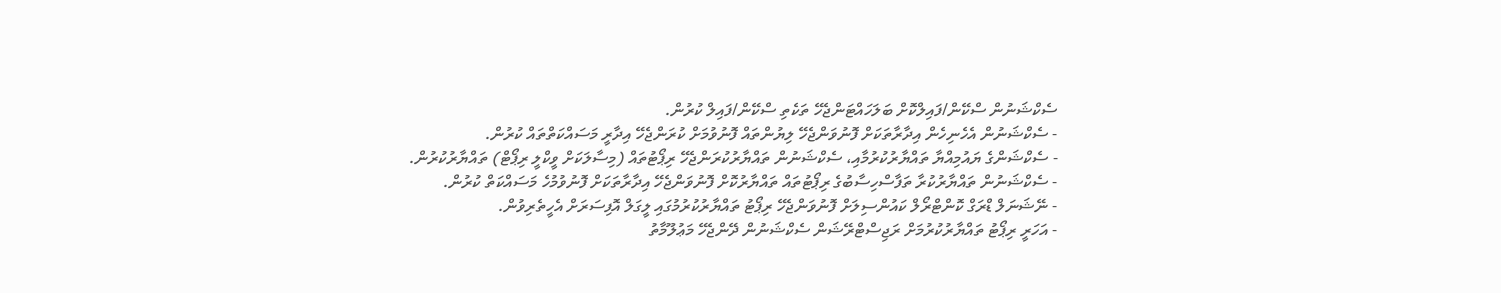ސެކްޝަނުން ސްކޭން/ފައިލްކޮށް ބަލަހައްޓަންޖެހޭ ތަކެތި ސްކޭން/ފައިލް ކުރުން.
- ސެކްޝަނުން އެހެނިހެން އިދާރާތަކަށް ފޮނުވަންޖެހޭ ލިޔުންތައް ފޮނުވުމަށް ކުރަންޖެހޭ އިދާރީ މަސައްކަތްތައް ކުރުން.
- ސެކްޝަންގެ ޔައުމިއްޔާ ތައްޔާރުކުރުމާއި، ސެކްޝަނުން ތައްޔާރުކުރަންޖެހޭ ރިޕޯޓުތައް (މިސާލަކަށް ވީކްލީ ރިޕޯޓް) ތައްޔާރުކުރުން.
- ސެކްޝަނުން ތައްޔާރުކުރާ ތަފާސްހިސާބުގެ ރިޕޯޓުތައް ތައްޔާރުކޮށް ފޮނުވަންޖެހޭ އިދާރާތަކަށް ފޮނުވުމުހެ މަސައްކަތް ކުރުން.
- ނޭޝަނަލް ޑްރަގް ކޮންޓްރޯލް ކައުންސިލަށް ފޮނުވަންޖެހޭ ރިޕޯޓު ތައްޔާރުކުރުމުގައި ލީގަލް އޮފިސަރަށް އެހީތެރިވުން.
- އަހަރީ ރިޕޯޓު ތައްޔާރުކުރުމަށް ރަޖިސްޓްރޭޝަން ސެކްޝަނުން ދޭންޖެހޭ މަޢުލޫމާތު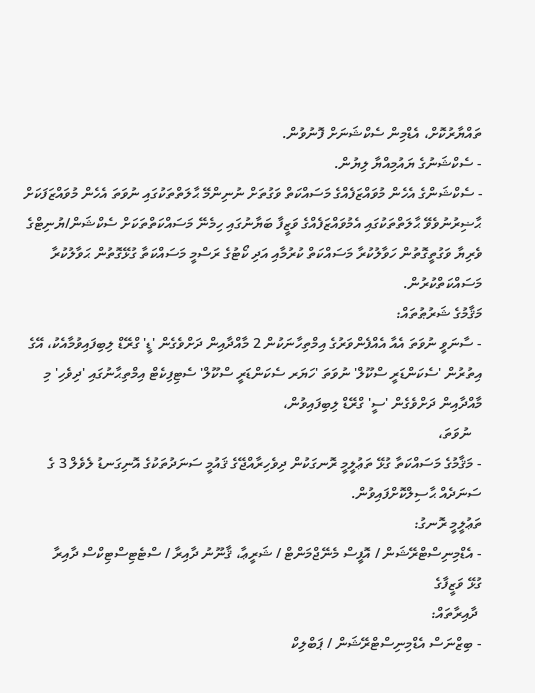ތައްޔާރުކޮށް، އެޑްމިން ސެކްޝަނަށް ފޮނުވުން.
- ސެކްޝަނުގެ ޔައުމިއްޔާ ލިޔުން.
- ސެކްޝަންގެ އެހެން މުވައްޒަފެއްގެ މަސައްކަތް ވަގުތަށް ނުނިންމޭ ޙާލަތްތަކުގައި ނުވަތަ އެހެން މުވައްޒަފަކަށް ޙާޟިރުނުވެވޭ ޙާލަތްތަކުގައި އެމުވައްޒަފެއްގެ ވަޒީފާ ބަޔާނުގައި ހިމެނޭ މަސައްކަތްތަކަށް ސެކްޝަން/ޔުނިޓްގެ ވެރިޔާ ވަގުތީގޮތުން ހަވާލުކުރާ މަސައްކަތް ކުރުމާއި އަދި ކޯޓުގެ ރަސްމީ މަސައްކަތާ ގުޅޭގޮތުން ޙަވާލުކުރާ މަސައްކަތްކުރުން.
މަޤާމުގެ ޝަރުޠުތައް:
- ސާނަވީ ނުވަތަ އެއާ އެއްފެންވަރުގެ އިމްތިހާނަކުން 2 މާއްދާއިން ދަށްވެގެން 'ޑީ' ގްރޭޑް ލިބިފައިވުމާއެކު، އޭގެ އިތުރުން 'ސެކަންޑަރީ ސްކޫލް' ނުވަތަ 'ހަޔަރ ސެކަންޑަރީ ސްކޫލް' ސެޓިފިކެޓް އިމްތިޙާނުގައި 'ދިވެހި' މި މާއްދާއިން ދަށްވެގެން 'ސީ' ގްރޭޑް ލިބިފައިވުން،
   ނުވަތަ،
- މަޤާމުގެ މަސައްކަތާ ގުޅޭ ތަޢުލީމީ ރޮނގަކުން ދިވެހިރާއްޖޭގެ ޤައުމީ ސަނަދުތަކުގެ އޮނިގަނޑު ލެވެލް 3 ގެ ސަނަދެއް ޙާސިލްކޮށްފައިވުން.
ތަޢުލީމީ ރޮނގު:
- އެޑްމިނިސްޓްރޭޝަން / އޮފީސް މެނޭޖްމަންޓް / ޝަރީޢާ، ޤާނޫނު ދާއިރާ / ސްޓެޓިސްޓިކްސް ދާއިރާ
ގުޅޭ ވަޒީފާގެ
 ދާއިރާތައް:
- ބިޒްނަސް އެޑްމިނިސްޓްރޭޝަން / ޕަބްލިކް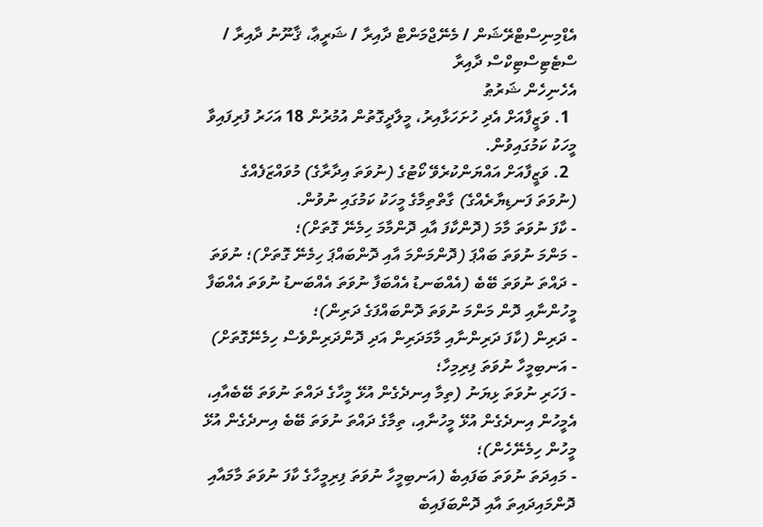އެޑްމިނިސްޓްރޭޝަން / މެނޭޖްމަންޓް ދާއިރާ / ޝަރީޢާ، ޤާނޫނު ދާއިރާ / ސްޓެޓިސްޓިކްސް ދާއިރާ
އެހެނިހެން ޝަރުޠު
  1. ވަޒީފާއަށް އެދި ހުށަހަޅާއިރު، މީލާދީގޮތުން އުމުރުން 18 އަހަރު ފުރިފައިވާ މީހަކު ކަމުގައިވުން.
  2. ވަޒީފާއަށް އައްޔަންކުރެވޭ ކޯޓުގެ (ނުވަތަ އިދާރާގެ) މުވައްޒަފެއްގެ (ނުވަތަ ފަނޑިޔާރެއްގެ) ގާތްތިމާގެ މީހަކު ކަމުގައި ނުވުން.
- ކާފަ ނުވަތަ މާމަ (ދޮންކާފަ އާއި ދޮންމާމަ ހިމެނޭ ގޮތަށް)؛
- މަންމަ ނުވަތަ ބައްޕަ (ދޮންމަންމަ އާއި ދޮންބައްޕަ ހިމެނޭ ގޮތަށް)؛ ނުވަތަ
- ދައްތަ ނުވަތަ ބޭބެ (އެއްބަނޑު އެއްބަފާ ނުވަތަ އެއްބަނޑު ނުވަތަ އެއްބަފާ މީހުންނާއި ދޮން މަންމަ ނުވަތަ ދޮންބައްފަގެ ދަރިން)؛
- ދަރިން (ކާފަ ދަރިންނާއި މާމަދަރިން އަދި ދޮންދަރިންވެސް ހިމެނޭގޮތަށް)
- އަނބިމީހާ ނުވަތަ ފިރިމިހާ؛
- ފަހަރި ނުވަތަ ޅިޔަނު (ތިމާ އިނދެގެން އުޅޭ މީހާގެ ދައްތަ ނުވަތަ ބޭބެއާއި، އެމީހުން އިނދެގެން އުޅޭ މީހުނާއި، ތިމާގެ ދައްތަ ނުވަތަ ބޭބެ އިނދެގެން އުޅޭ މީހުން ހިމެނޭހެން)؛
- މައިދަތަ ނުވަތަ ބަފައިބެ (އަނބިމީހާ ނުވަތަ ފިރިމީހާގެ ކާފަ ނުވަތަ މާމައާއި ދޮންމައިދައިތަ އާއި ދޮންބަފައިބެ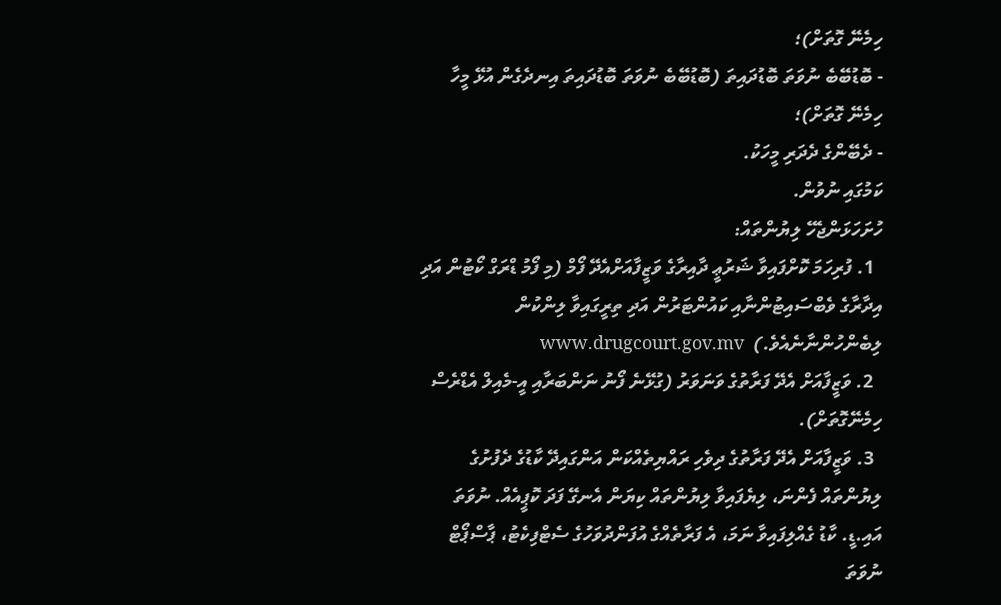ހިމެނޭ ގޮތަށް)؛
- ބޮޑުބޭބެ ނުވަތަ ބޮޑުދައިތަ (ބޮޑުބޭބެ ނުވަތަ ބޮޑުދައިތަ އިނދެގެން އުޅޭ މީހާ ހިމެނޭ ގޮތަށް)؛
- ދެބޭންގެ ދެދަރި މީހަކު.
ކަމުގައި ނުވުން.
ހުށަހަޅަންޖެހޭ ލިޔުންތައް:
  1. ފުރިހަމަ ކޮށްފައިވާ ޝަރުޢީ ދާއިރާގެ ވަޒީފާއަށްއެދޭ ފޯމް (މި ފޯމު ޑްރަގް ކޯޓުން އަދި އިދާރާގެ ވެބްސައިޓުންނާއި ކައުންޓަރުން އަދި ތިރީގައިވާ ލިންކުން ލިބެންހުންނާނެއެވެ.)  www.drugcourt.gov.mv
  2. ވަޒީފާއަށް އެދޭ ފަރާތުގެ ވަނަވަރު (ގުޅޭނެ ފޯނު ނަންބަރާއި އީ-މެއިލް އެޑްރެސް ހިމެނޭގޮތަށް).
  3. ވަޒީފާއަށް އެދޭ ފަރާތުގެ ދިވެހި ރައްޔިތެއްކަން އަންގައިދޭ ކާޑުގެ ދެފުށުގެ ލިޔުންތައް ފެންނަ، ލިޔެފައިވާ ލިޔުންތައް ކިޔަން އެނގޭ ފަދަ ކޮޕީއެއް. ނުވަތަ އައި.ޑީ. ކާޑު ގެއްލިފައިވާ ނަމަ، އެ ފަރާތެއްގެ އުފަންދުވަހުގެ ސެޓްފިކެޓު، ޕާސްޕޯޓް ނުވަތަ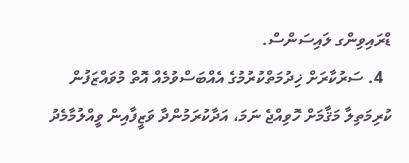ޑްރައިވިންގ ލައިސަންސް.
  4. ސަރުކާރަށް ޚިދުމަތްކުރުމުގެ އެއްބަސްވުމެއް އޮތް މުވައްޒަފުން ކުރިމަތިލާ މަޤާމަށް ހޮވިއްޖެ ނަމަ، އަދާކުރަމުންދާ ވަޒީފާއިން ވީއްލުމާމެދު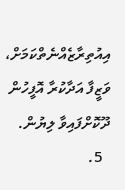އިއުތިރާޒެއްނެތްކަމަށް، ވަޒީފާ އަދާކުރާ އޮފީހުން ދޫކޮށްފައިވާ ލިޔުން.
  5.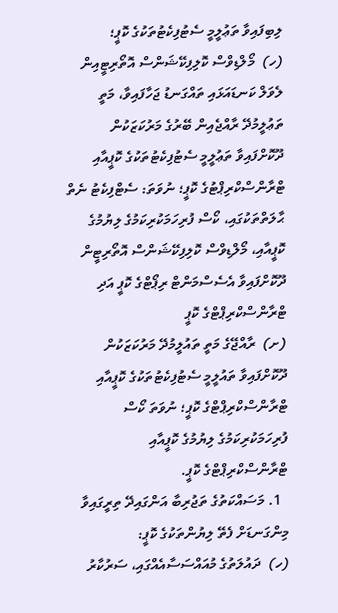ލިބިފައިވާ ތަޢުލީމީ ސެޓުފިކެޓުތަކުގެ ކޮޕީ؛
(ހ)  މޯލްޑިވްސް ކޮލިފިކޭޝަންސް އޮތޯރިޓީއިން ލެވަލް ކަނޑައަޅައި ތައްގަނޑު ޖަހާފައިވާ، މަތީ ތަޢުލީމުދޭ ރާއްޖެއިން ބޭރުގެ މަރުކަޒަކުން ދޫކޮށްފައިވާ ތަޢުލީމީ ސެޓުފިކެޓުތަކުގެ ކޮޕީއާއި ޓްރާންސްކްރިޕްޓުގެ ކޮޕީ؛ ނުވަތަ: ސެޓްފިކެޓު ނެތް ޙާލަތްތަކުގައި، ކޯސް ފުރިހަމަކުރިކަމުގެ ލިޔުމުގެ ކޮޕީއާއި، މޯލްޑިވްސް ކޮލިފިކޭޝަންސް އޮތޯރިޓީން ދޫކޮށްފައިވާ އެސެސްމަންޓް ރިޕޯޓްގެ ކޮޕީ އަދި ޓްރާންސްކްރިޕްޓްގެ ކޮޕީ
(ށ)  ރާއްޖޭގެ މަތީ ތައުލީމުދޭ މަރުކަޒަކުން ދޫކޮށްފައިވާ ތައުލީމީ ސެޓުފިކެޓުތަކުގެ ކޮޕީއާއި ޓްރާންސްކްރިޕްޓްގެ ކޮޕީ؛ ނުވަތަ ކޯސް ފުރިހަމަކުރިކަމުގެ ލިޔުމުގެ ކޮޕީއާއި ޓްރާންސްކްރިޕްޓްގެ ކޮޕީ.
  1. މަސައްކަތުގެ ތަޖުރިބާ އަންގައިދޭ ތިރީގައިވާ މިންގަނޑަށް ފެތޭ ލިޔުންތަކުގެ ކޮޕީ:
(ހ)  ދައުލަތުގެ މުއައްސަސާއެއްގައި، ސަރުކާރު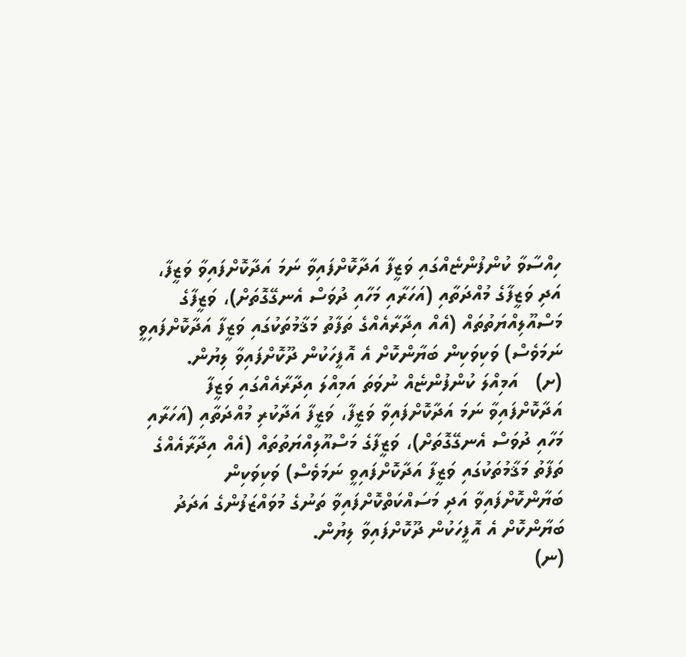ހިއްސާވާ ކުންފުންޏެއްގައި ވަޒީފާ އަދާކޮށްފައިވާ ނަމަ އަދާކޮށްފައިވާ ވަޒީފާ، އަދި ވަޒީފާގެ މުއްދަތާއި (އަހަރާއި މަހާއި ދުވަސް އެނގޭގޮތަށް)، ވަޒީފާގެ މަސްއޫލިއްޔަތުތައް (އެއް އިދާރާއެއްގެ ތަފާތު މަޤާމުތަކުގައި ވަޒީފާ އަދާކޮށްފައިވީ ނަމަވެސް) ވަކިވަކިން ބަޔާންކޮށް އެ އޮފީހަކުން ދޫކޮށްފައިވާ ލިޔުން.
(ށ)   އަމިއްލަ ކުންފުންޏެއް ނުވަތަ އަމިއްލަ އިދާރާއެއްގައި ވަޒީފާ އަދާކޮށްފައިވާ ނަމަ އަދާކޮށްފައިވާ ވަޒީފާ، ވަޒީފާ އަދާކުރި މުއްދަތާއި (އަހަރާއި މަހާއި ދުވަސް އެނގޭގޮތަށް)، ވަޒީފާގެ މަސްއޫލިއްޔަތުތައް (އެއް އިދާރާއެއްގެ ތަފާތު މަޤާމުތަކުގައި ވަޒީފާ އަދާކޮށްފައިވީ ނަމަވެސް) ވަކިވަކިން ބަޔާންކޮށްފައިވާ އަދި މަސައްކަތްކޮށްފައިވާ ތަނުގެ މުވައްޒަފުންގެ އަދަދު ބަޔާންކޮށް އެ އޮފީހަކުން ދޫކޮށްފައިވާ ލިޔުން.
(ނ)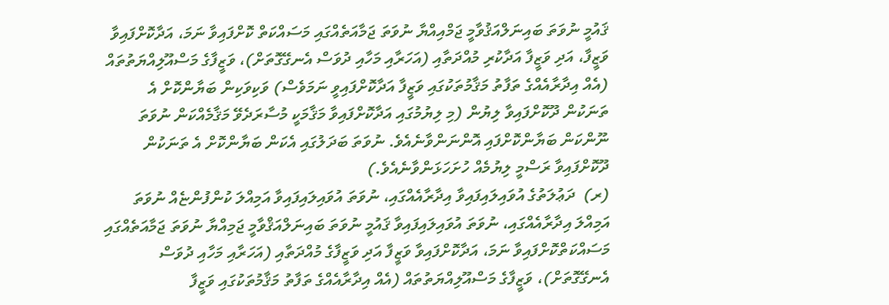ޤައުމީ ނުވަތަ ބައިނަލްއަޤުވާމީ ޖަމްއިއްޔާ ނުވަތަ ޖަމާއަތެއްގައި މަސައްކަތް ކޮށްފައިވާ ނަމަ، އަދާކޮށްފައިވާ ވަޒީފާ، އަދި ވަޒީފާ އަދާކުރި މުއްދަތާއި (އަހަރާއި މަހާއި ދުވަސް އެނގޭގޮތަށް)، ވަޒީފާގެ މަސްއޫލިއްޔަތުތައް (އެއް އިދާރާއެއްގެ ތަފާތު މަޤާމުތަކުގައި ވަޒީފާ އަދާކޮށްފައިވީ ނަމަވެސް) ވަކިވަކިން ބަޔާންކޮށް އެ ތަނަކުން ދޫކޮށްފައިވާ ލިޔުން (މި ލިޔުމުގައި އަދާކޮށްފައިވާ މަޤާމަކީ މުސާރަދެވޭ މަޤާމެއްކަން ނުވަތަ ނޫންކަން ބަޔާންކޮށްފައި އޮންނަންވާނެއެވެ. ނުވަތަ ބަދަލުގައި އެކަން ބަޔާންކޮށް އެ ތަނަކުން ދޫކޮށްފައިވާ ރަސްމީ ލިޔުމެއް ހުށަހަޅަންވާނެއެވެ.)
(ރ)  ދަޢުލަތުގެ އުވައިލައިފައިވާ އިދާރާއެއްގައި، ނުވަތަ އުވައިލައިފައިވާ އަމިއްލަ ކުންފުންޏެއް ނުވަތަ އަމިއްލަ އިދާރާއެއްގައި، ނުވަތަ އުވައިލައިފައިވާ ޤައުމީ ނުވަތަ ބައިނަލްއަޤްވާމީ ޖަމިއްޔާ ނުވަތަ ޖަމާއަތެއްގައި މަސައްކަތްކޮށްފައިވާ ނަމަ، އަދާކޮށްފައިވާ ވަޒީފާ އަދި ވަޒީފާގެ މުއްދަތާއި (އަހަރާއި މަހާއި ދުވަސް އެނގޭގޮތަށް)، ވަޒީފާގެ މަސްއޫލިއްޔަތުތައް (އެއް އިދާރާއެއްގެ ތަފާތު މަޤާމުތަކުގައި ވަޒީފާ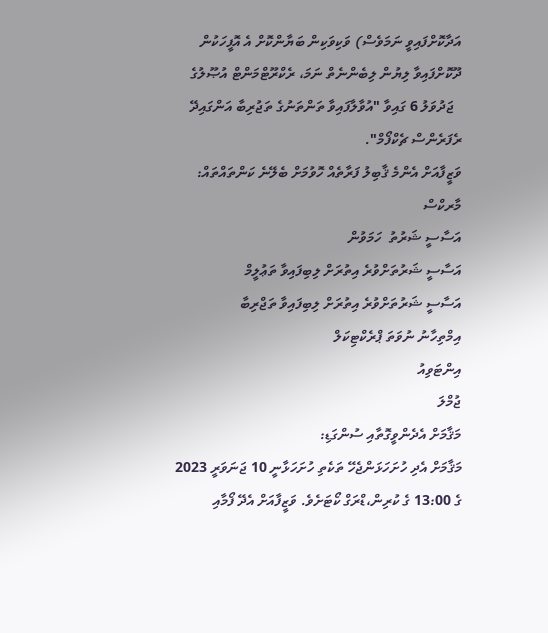އަދާކޮށްފައިވީ ނަމަވެސް) ވަކިވަކިން ބަޔާންކޮށް އެ އޮފީހަކުން ދޫކޮށްފައިވާ ލިޔުން ލިބެންނެތް ނަމަ، ރެކްރޫޓްމަންޓް އުޞޫލުގެ
  ޖަދުވަލު 6 ގައިވާ "އުވާލާފައިވާ ތަންތަނުގެ ތަޖުރިބާ އަންގައިދޭ ރެފަރެންސް ޗެކްފޯމް".
ވަޒީފާއަށް އެންމެ ޤާބިލު ފަރާތެއް ހޮވުމަށް ބެލޭނެ ކަންތައްތައް:
މާރކްސް
އަސާސީ ޝަރުތު  ހަމަވުން
އަސާސީ ޝަރުތަށްވުރެ އިތުރަށް ލިބިފައިވާ ތަޢުލީމް
އަސާސީ ޝަރުތަށްވުރެ އިތުރަށް ލިބިފައިވާ ތަޖްރިބާ
އިމްތިހާނު ނުވަތަ ޕްރެކްޓިކަލް
އިންޓަވިއު
ޖުމްލަ
މަޤާމަށް އެދެންވީގޮތާއި ސުންގަޑި:
މަޤާމަށް އެދި ހުށަހަޅަންޖެހޭ ތަކެތި ހުށަހަޅާނީ 10 ޖަނަވަރީ 2023 ގެ 13:00 ގެ ކުރިން،ޑްރަގް ކޯޓަށެވެ. ވަޒީފާއަށް އެދޭ ފޯމާއި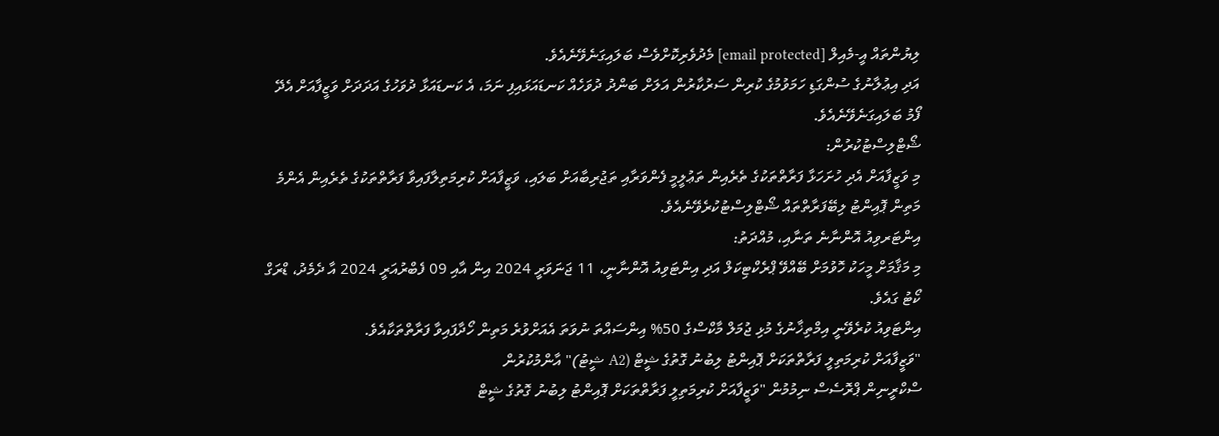ލިޔުންތައް އީ-މެއިލް [email protected] މެދުވެރިކޮށްވެސް ބަލައިގަނެވޭނެއެވެ.
އަދި އިޢުލާނުގެ ސުންގަޑި ހަމަވުމުގެ ކުރިން ސަރުކާރުން އަލަށް ބަންދު ދުވަހެއް ކަނޑައަޅައިފި ނަމަ، އެ ކަނޑައަޅާ ދުވަހުގެ އަދަދަށް ވަޒީފާއަށް އެދޭ ފޯމު ބަލައިގަނެވޭނެއެވެ.
ޝޯޓްލިސްޓުކުރުން:
މި ވަޒީފާއަށް އެދި ހުށަހަޅާ ފަރާތްތަކުގެ ތެރެއިން ތަޢުލީމީ ފެންވަރާއި ތަޖުރިބާއަށް ބަލައި، ވަޒީފާއަށް ކުރިމަތިލާފައިވާ ފަރާތްތަކުގެ ތެރެއިން އެންމެ މަތިން ޕޮއިންޓު ލިބޭފަރާތްތައް ޝޯޓްލިސްޓުކުރެވޭނެއެވެ.
އިންޓަރވިއު އޮންނާނެ ތަނާއި، މުއްދަތު:
މި މަޤާމަށް މީހަކު ހޮވުމަށް ބޭއްވޭ ޕްރެކްޓިކަލް އަދި އިންޓަވިއު އޮންނާނީ، 11 ޖަނަވަރީ 2024 އިން އާއި 09 ފެބްރުއަރީ 2024 އާ ދެމެދު، ޑްރަގް ކޯޓު ގައެވެ.
އިންޓަވިއު ކުރެވޭނީ އިމްތިޚާނުގެ މުޅި ޖުމަލް މާކްސްގެ 50% އިންސައްތަ ނުވަތަ އެއަށްވުރެ މަތިން ހޯދާފައިވާ ފަރާތްތަކާއެވެ.
"ވަޒީފާއަށް ކުރިމަތިލީ ފަރާތްތަކަށް ޕޮއިންޓު ލިބުނު ގޮތުގެ ޝީޓް (A2 ޝީޓު)" އާންމުކުރުން
ސްކްރީނިން ޕްރޮސެސް ނިމުމުން "ވަޒީފާއަށް ކުރިމަތިލީ ފަރާތްތަކަށް ޕޮއިންޓު ލިބުނު ގޮތުގެ ޝީޓް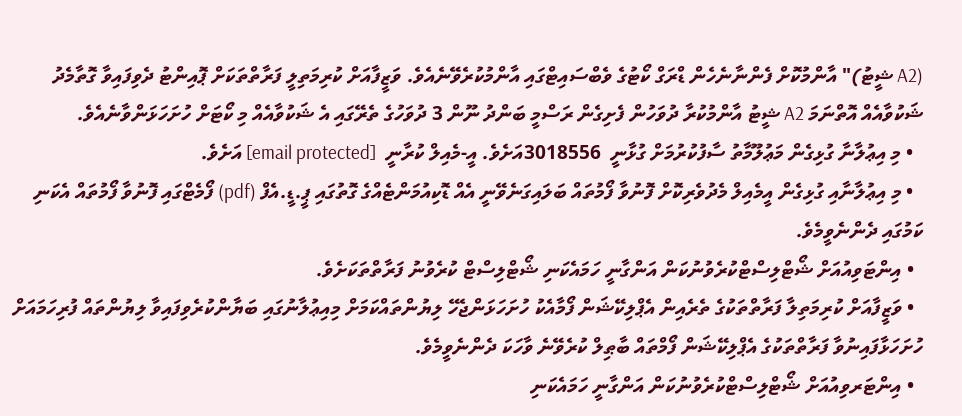(A2 ޝީޓު)" އާންމުކޮށް ފެންނާނެހެން ޑްރަގް ކޯޓުގެ ވެބްސައިޓްގައި އާންމުކުރެވޭނެއެވެ. ވަޒީފާއަށް ކުރިމަތިލީ ފަރާތްތަކަށް ޕޮއިންޓު ދެވިފައިވާ ގޮތާމެދު ޝަކުވާއެއް އޮތްނަމަ A2 ޝީޓު އާންމުކުރާ ދުވަހުން ފެށިގެން ރަސްމީ ބަންދު ނޫން 3 ދުވަހުގެ ތެރޭގައި އެ ޝަކުވާއެއް މި ކޯޓަށް ހުށަހަޅަންވާނެއެވެ.
  • މި އިޢުލާނާ ގުޅިގެން މަޢުލޫމާތު ސާފުކުރުމަށް ގުޅާނީ  3018556އަށެވެ. އީ-މެއިލް ކުރާނީ  [email protected] އަށެވެ.
  • މި އިޢުލާނާއި ގުޅިގެން އީމެއިލް މެދުވެރިކޮށް ފޮނުވާ ފޯމުތައް ބަލައިގަނެވޭނީ އެއް ޑޮކިއުމަންޓެއްގެ ގޮތުގައި ޕީ.ޑީ.އެފް (pdf) ފޯމެޓްގައި ފޮނުވާ ފޯމުތައް އެކަނި ކަމުގައި ދެންނެވީމެވެ.
  • އިންޓަވިއުއަށް ޝޯޓްލިސްޓްކުރެވުނުކަން އަންގާނީ ހަމައެކަނި ޝޯޓްލިސްޓް ކުރެވުނު ފަރާތްތަކަށެވެ.
  • ވަޒީފާއަށް ކުރިމަތިލާ ފަރާތްތަކުގެ ތެރެއިން އެޕްލިކޭޝަން ފޯމާއެކު ހުށަހަޅަންޖެހޭ ލިޔުންތައްކަމަށް މިއިޢުލާނުގައި ބަޔާންކުރެވިފައިވާ ލިޔުންތައް ފުރިހަމައަށް ހުށަހަޅާފައިނުވާ ފަރާތްތަކުގެ އެޕްލިކޭޝަން ފޯމްތައް ބާޠިލް ކުރެވޭނެ ވާހަކަ ދެންނެވީމެވެ.
  • އިންޓަރވިއުއަށް ޝޯޓްލިސްޓްކުރެވުނުކަން އަންގާނީ ހަމައެކަނި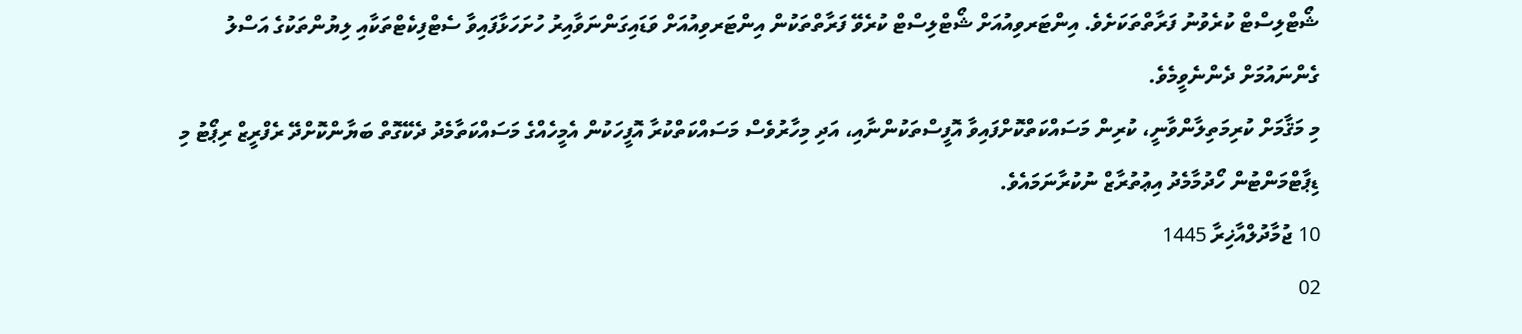ޝޯޓްލިސްޓް ކުރެވުނު ފަރާތްތަކަށެވެ. އިންޓަރވިއުއަށް ޝޯޓްލިސްޓް ކުރެވޭ ފަރާތްތަކުން އިންޓަރވިއުއަށް ވަޑައިގަންނަވާއިރު ހުށަހަޅާފައިވާ ސެޓްފިކެޓްތަކާއި ލިޔުންތަކުގެ އަސްލު ގެންނައުމަށް ދެންނެވީމެވެ.
މި މަޤާމަށް ކުރިމަތިލާންވާނީ، ކުރިން މަސައްކަތްކޮށްފައިވާ އޮފީސްތަކުންނާއި، އަދި މިހާރުވެސް މަސައްކަތްކުރާ އޮފީހަކުން އެމީހެއްގެ މަސައްކަތާމެދު ދެކޭގޮތް ބަޔާންކޮށްދޭ ރެފްރީޒް ރިޕޯޓު މި ޑިޕާޓްމަންޓުން ހޯދުމާމެދު އިޢުތުރާޒް ނުކުރާނަމައެވެ.
10 ޖުމާދުލްއާޚިރާ 1445
02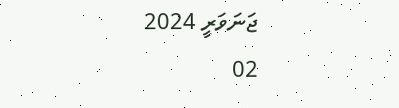ޖަނަވަރީ 2024
02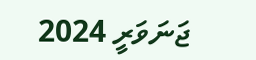ޖަނަވަރީ 2024